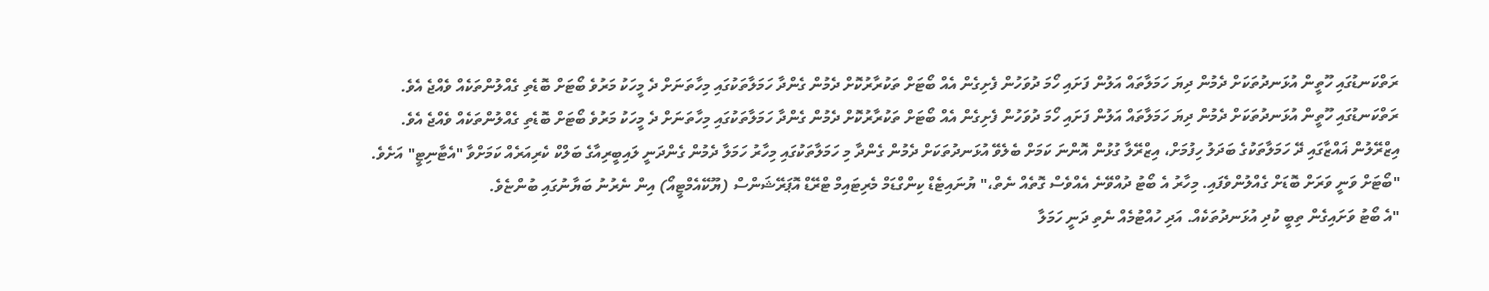ރަތްކަނޑުގައި ހޫތީން އުޅަނދުތަކަށް ދެމުން ދިޔަ ހަމަލާތައް އަލުން ފަށައި ހޯމަ ދުވަހުން ފެށިގެން އެއް ބޯޓަށް ތަކުރާރުކޮށް ދެމުން ގެންދާ ހަމަލާތަކުގައި މިހާތަނަށް ދެ މީހަކު މަރުވެ ބޯޓަށް ބޮޑެތި ގެއްލުންތަކެއް ވެއްޖެ އެވެ.
ރަތްކަނޑުގައި ހޫތީން އުޅަނދުތަކަށް ދެމުން ދިޔަ ހަމަލާތައް އަލުން ފަށައި ހޯމަ ދުވަހުން ފެށިގެން އެއް ބޯޓަށް ތަކުރާރުކޮށް ދެމުން ގެންދާ ހަމަލާތަކުގައި މިހާތަނަށް ދެ މީހަކު މަރުވެ ބޯޓަށް ބޮޑެތި ގެއްލުންތަކެއް ވެއްޖެ އެވެ.
އިޒްރޭލުން ޣައްޒާގައި ދޭ ހަމަލާތަކުގެ ބަދަލު ހިފުމަށް، އިޒްރޭލާ ގުޅުން އޮންނަ ކަމަށް ބެލެވޭ އުޅަނދުތަކަށް ދެމުން ގެންދާ މި ހަމަލާތަކުގައި މިހާރު ހަމަލާ ދެމުން ގެންދަނީ ލައިބީރިއާގެ ބަލްކް ކެރިއަރެއް ކަމަށްވާ "އެޓާނިޓީ" އަށެވެ.
"ބޯޓަށް ވަނީ ވަރަށް ބޮޑަށް ގެއްލުންވެފައި. މިހާރު އެ ބޯޓު ދުއްވޭނެ އެއްވެސް ގޮތެއް ނެތް،" ޔުނައިޓެޑް ކިންގްޑަމް މެރިޓައިމް ޓްރޭޑް އޮޕަރޭޝަންސް (ޔޫކޭއެމްޓީއޯ) އިން ނެރުނު ބަޔާނުގައި ބުންޏެވެ.
"އެ ބޯޓު ވަށައިގެން ތިބީ ކުދި އުޅަނދުތަކެއް. އަދި ހުއްޓުމެއް ނެތި ދަނީ ހަމަލާ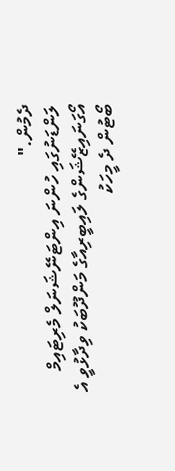ދެމުން."
ލަންޑަނުގައި ހުންނަ އިންޓަނޭޝަނަލް މެރިޓައިމް އޯގަނައިޒޭޝަންގެ ލައިބީރިއާގެ މަންދޫބަކު ވިދާޅުވީ އެ ބޯޓުން ދެ މީހަކު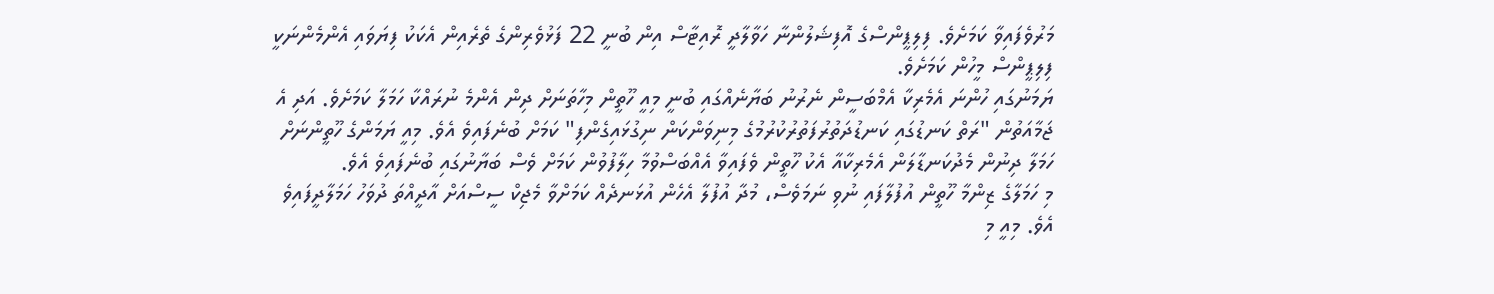މަރުވެފައިވާ ކަމަށެވެ. ފިލިޕީންސްގެ އޮފިޝަލުންނާ ހަވާލާދީ ރޮއިޓާސް އިން ބުނީ 22 ފަޅުވެރިންގެ ތެރެއިން އެކަކު ފިޔަވައި އެންމެންނަކީ ފިލިޕީންސް މީހުން ކަމަށެވެ.
ޔަމަނުގައި ހުންނަ އެމެރިކާ އެމްބަސީން ނެރުނު ބަޔާނެއްގައި ބުނީ މިއީ ހޫތީން މިހާތަނަށް ދިން އެންމެ ނުރައްކާ ހަމަލާ ކަމަށެވެ. އަދި އެ ޖަމާއަތުން "ރަތް ކަނޑުގައި ކަނޑުދަތުރުފަތުރުކުރުމުގެ މިނިވަންކަން ނިގުޅައިގެންފި" ކަމަށް ބުނެފައިވެ އެވެ. މިއީ ޔަމަންގެ ހޫތީންނަށް ހަމަލާ ދިނުން މެދުކަނޑާލަން އެމެރިކާއާ އެކު ހޫތީން ވެފައިވާ އެއްބަސްވުމާ ހިލާފުވުން ކަމަށް ވެސް ބަޔާނުގައި ބުނެފައިވެ އެވެ.
މި ހަމަލާގެ ޒިންމާ ހޫތީން އުފުލާފައި ނުވި ނަމަވެސް، މުދާ އުފުލާ އެހެން އުޅަނދެއް ކަމަށްވާ މެޖިކް ސީސްއަށް އާދީއްތަ ދުވަހު ހަމަލާދީފައިވެ އެވެ. މިއީ މި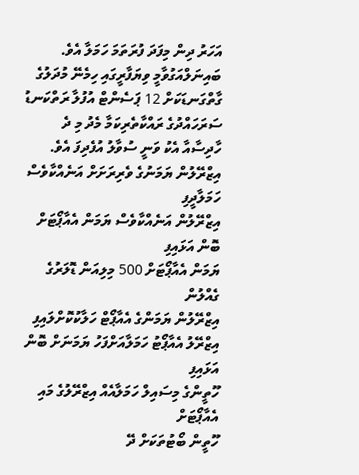އަހަރު ދިން މިފަދަ ފުރަތަމަ ހަމަލާ އެވެ.
ބައިނަލްއަގުވާމީ ވިޔަފާރީގައި ހިމެނޭ މުދަލުގެ ގާތްގަނޑަކަށް 12 ޕަސެންޓް އުފުލާ ރަތްކަނޑު ސަރަހައްދުގެ ރައްކާތެރިކަމާ މެދު މި ދެ ހާދިސާއާ އެކު ވަނީ ސުވާލު އުފެދިފަ އެވެ.
އިޒްރޭލުން ޔަމަނުގެ ވެރިރަށަށް އަނެއްކާވެސް ހަމަލާދީފި
އިޒްރޭލުން އަނެއްކާވެސް ޔަމަން އެއާޕޯޓަށް ބޮން އަޅައިފި
ޔަމަން އެއާޕޯޓަށް 500 މިލިއަން ޑޮލަރުގެ ގެއްލުން
އިޒްރޭލުން ޔަމަންގެ އެއާޕޯޓް ހަލާކުކޮށްލައިފި
އިޒްރޭލު އެއާޕޯޓު ހަމަލާއަށްފަހު ޔަމަނަށް ބޮން އަޅައިފި
ހޫތީންގެ މިސައިލް ހަމަލާއެއް އިޒްރޭލުގެ މައި އެއާޕޯޓަށް
ހޫތީން ބޯޓުތަކަށް ދޭ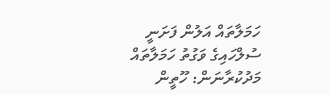ހަމަލާތައް އަލުން ފަށަނީ
ސުލްހައިގެ ވަގުތު ހަމަލާތައް މަދުކުރާނަން: ހޫތީން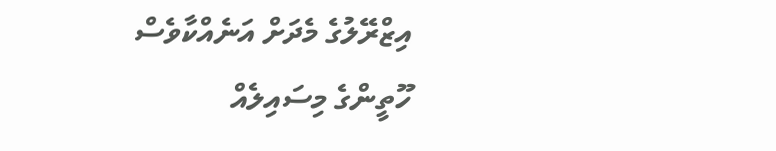އިޒްރޭލުގެ މެދަށް އަނެއްކާވެސް ހޫތީންގެ މިސައިލެއް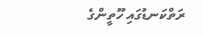ރަތްކަނޑުގައި ހޫތީންގެ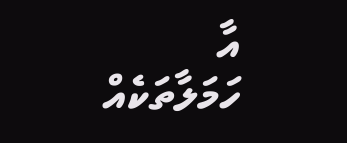އާ ހަމަލާތަކެއް